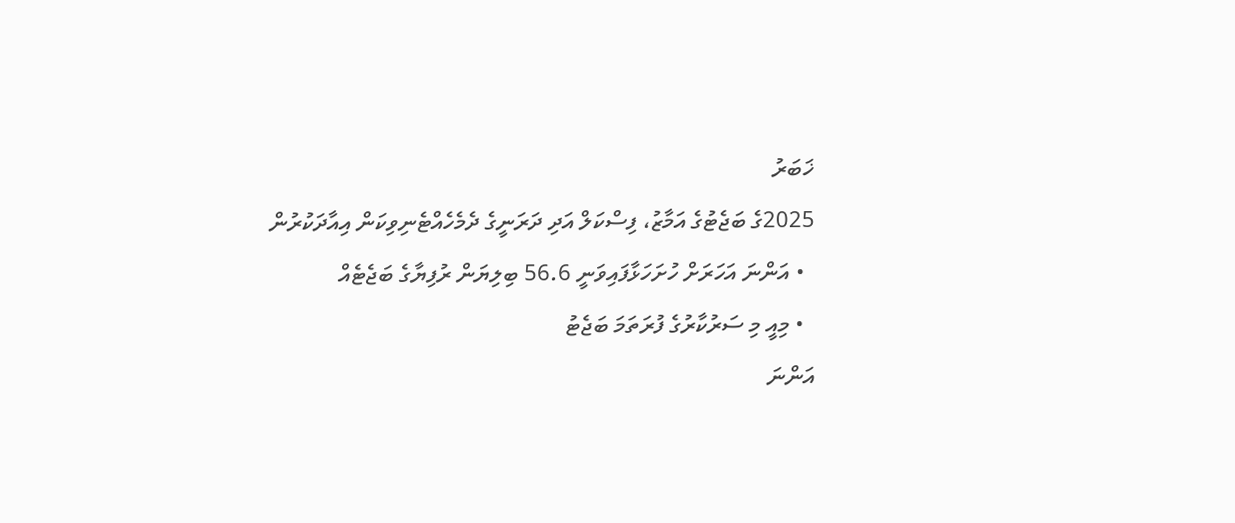ޚަބަރު
2025ގެ ބަޖެޓުގެ އަމާޒު، ފިސްކަލް އަދި ދަރަނީގެ ދެމެހެއްޓެނިވިކަން އިއާދަކުރުން
  • އަންނަ އަހަރަށް ހުށަހަޅާފައިވަނީ 56.6 ބިލިޔަން ރުފިޔާގެ ބަޖެޓެއް
  • މިއީ މި ސަރުކާރުގެ ފުރަތަމަ ބަޖެޓު
އަންނަ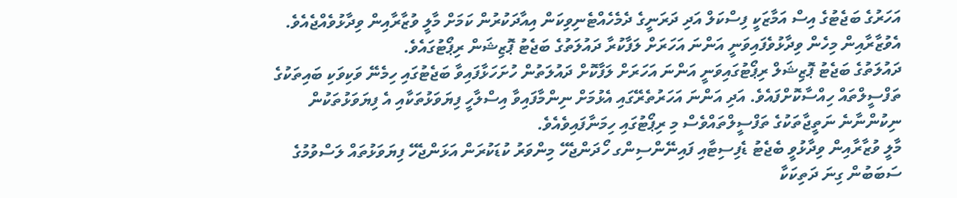އަހަރުގެ ބަޖެޓުގެ އިސް އަމާޒަކީ ފިސްކަލް އަދި ދަރަނީގެ ދެމެހެއްޓެނިވިކަން އިއާދަކުރުން ކަމަށް މާލީ ވުޒާރާއިން ވިދާޅުވެއްޖެއެވެ. އެވުޒާރާއިން މިހެން ވިދާޅުވެފައިވަނީ އަންނަ އަހަރަށް ލަފާކުރާ ދައުލަތުގެ ބަޖެޓު ޕޮޒިޝަން ރިޕޯޓުގައެވެ.
ދައުލަތުގެ ބަޖެޓު ޕޮޒިޝަލް ރިޕޯޓުގައިވަނީ އަންނަ އަހަރަށް ލަފާކޮށް ދައުލަތުން ހުށަހަޅާފައިވާ ބަޖެޓުގައި ހިމެނޭ ވަކިވަކި ބައިތަކުގެ ތަފްސީލްތައް ހިއްސާކޮށްފައެވެ. އަދި އަންނަ އަހަރުތެރޭގައި އެޅުމަށް ނިންމާފައިވާ އިސްލާހީ ފިޔަވަޅުތަކާއި އެ ފިޔަވަޅުތަކުން ނިކުންނާނެ ނަތީޖާތަކުގެ ތަފްސީލްތައްވެސް މި ރިޕޯޓުގައި ހިމަނާފައިވެއެވެ.
މާލީ ވުޒާރާއިން ވިދާޅުވީ ބެޖެޓު ޑެފިސިޓާއި ފައިނޭންސިންގ ހޯދަންޖެހޭ މިންވަރު ކުޑަކުރަން އަޅަންޖެހޭ ފިޔަވަޅުތައް ލަސްވުމުގެ ސަބަބުން ގިނަ ދަތިކަކާ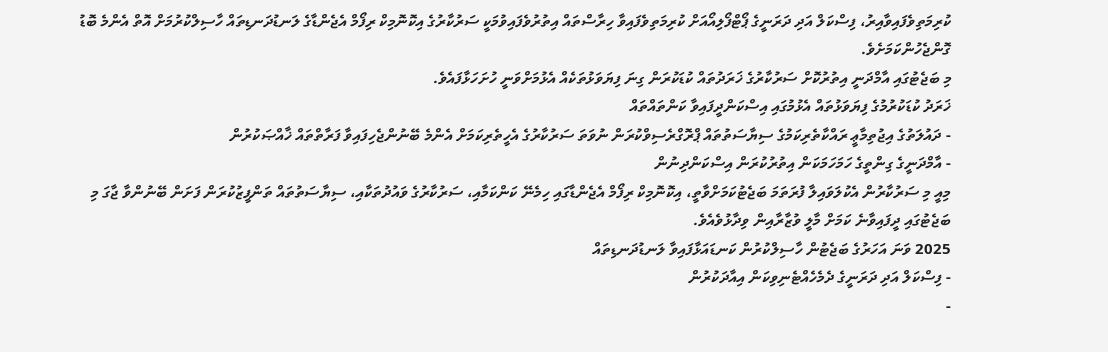ކުރިމަތިވެފައިވާއިރު، ފިސްކަލް އަދި ދަރަނީގެ ޕޯޓްފޯލިއޯއަށް ކުރިމަތިވެފައިވާ ހިރާސްތައް އިތުރުވެފައިވުމަކީ ސަރުކާރުގެ އިކޮނޮމިކް ރިފޯމް އެޖެންޑާގެ ލަނޑުދަނޑިތައް ހާސިލްކުރުމަށް އޮތް އެންމެ ބޮޑު ގޮންޖެހުންކަމަށެވެ.
މި ބަޖެޓުގައި އާމްދަނީ އިތުރުކޮށް ސަރުކާރުގެ ޚަރަދުތައް ކުޑަކުރަން ގިނަ ފިޔަވަޅުތަކެއް އެޅުމަށްވަނީ ހުށަހަޅާފައެވެ.
ޚަރަދު ކުޑަކުރުމުގެ ފިޔަވަޅުތައް އެޅުމުގައި އިސްކަންދީފައިވާ ކަންތައްތައް
- ދައުލަތުގެ އިޖުތިމާޢީ ރައްކާތެރިކަމުގެ ސިޔާސަތުތައް ޕްރޮގްރެސިވްކުރަން ނުވަތަ ސަރުކާރުގެ އެހީތެރިކަމަށް އެންމެ ބޭނުންޖެހިފައިވާ ފަރާތްތައް ޚާއްޞަކުރުން
- އާމްދަނީގެ ގިންތީގެ ހަމަހަމަކަން އިތުރުކުރަން އިސްކަންދިނުން
މިއީ މި ސަރުކާރުން އެކުލަވައިލާ ފުރަތަމަ ބަޖެޓުކަމަށްވާތީ، އިކޮނޮމިކް ރިފޯމް އެޖެންޑާގައި ހިމެނޭ ކަންކަމާއި، ސަރުކާރުގެ ވައުދުތަކާއި، ސިޔާސަތުތައް ތަންފީޒުކުރަން ފަށަން ބޭނުންވާ ޖާގަ މި ބަޖެޓުގައި ދީފައިވާނެ ކަމަށް މާލީ ވުޒާރާއިން ވިދާޅުވެއެވެ.
2025 ވަނަ އަހަރުގެ ބަޖެޓުން ހާސިލްކުރުން ކަނޑައަޅާފައިވާ ލަނޑުދަނޑިތައް
- ފިސްކަލް އަދި ދަރަނީގެ ދެމެހެއްޓެނިވިކަން އިއާދަކުރުން
-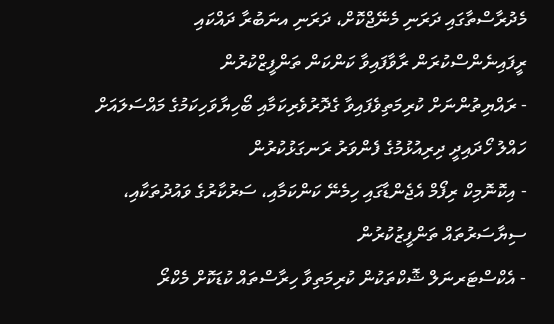މެދުރާސްތާގައި ދަރަނި މެނޭޖްކޮށް، ދަރަނި އނަބުރާ ދައްކައި ރީފައިނެންސްކުރަން ރާވާފައިވާ ކަންކަން ތަންފީޒްކުރުން
- ރައްޔިތުންނަށް ކުރިމަތިވެފައިވާ ގެދޮރުވެރިކަމާއި ބޯހިޔާވަހިކަމުގެ މައްސަލައަށް ހައްލު ހޯދައިދީ ދިރިއުޅުމުގެ ފެންވަރު ރަނގަޅުކުރުން
- އިކޮނޮމިކް ރިފޯމް އެޖެންޑާގައި ހިމެނޭ ކަންކަމާއި، ސަރުކާރުގެ ވައުދުތަކާއި، ސިޔާސަރުތައް ތަންފީޒުކުރުން
- އެކްސްޓަރނަލް ޝޮކްތަކުން ކުރިމަތިވާ ހިރާސްތައް ކުޑަކޮށް މެކްރޯ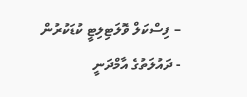– ފިސްކަލް ވޮލަޓިލިޓީ ކުޑަކުރުން
- ދައުލަތުގެ އާމްދަނީ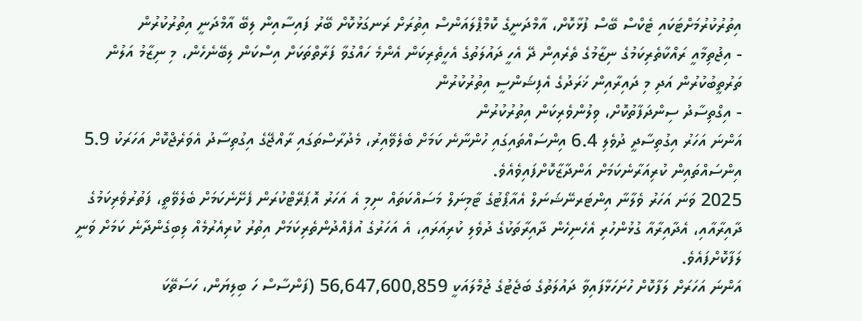އިތުރުކުރުމަށްޓަކައި ޓެކްސް ބޭސް ފުޅާކޮށް، އާމްދަނީގެ ކޮމްޕްލައަންސް އިތުރަށް ރަނގަޅުކޮށް ބޭރު ފައިސާއިން ލިބޭ އާމްދަނީ އިތުރުކުރުން
- އިޖުތިމާއީ ރައްކާތެރިކަމުގެ ނިޒާމުގެ ތެރެއިން ދޭ އެހީ ދައުލަތުގެ އެހީތެރިކަން އެންމެ ހައްގުވާ ފަރާތްތަކަށް އިސްކަން ލިބޭނެހެން، މި ނިޒާމު އަލުން ތަރުތީބުކުރުން އަދި މި ދައިރާއިން ޚަރަދުގެ އެފިޝަންސީ އިތުރުކުރުން
- އިގްތިސާދު ސިންދަފާތުކޮށް، ވިލުންވެރިކަން އިތުރުކުރުން
އަންނަ އަހަރު އިގުތިސާދީ ދުވެލި 6.4 އިންސައްތައިގައި ހުންނާނެ ކަމަށް ބެލެވޭއިރު، މެދުރާސްތަގައި ރާއްޖޭގެ އިގުތިސާދު އެވަރެޖްކޮށް އަހަރަކު 5.9 އިންސައްތައިން ކުރިއަރާނެކަމަށް އަންދާޒާކޮށްފައިވެއެވެ.
2025 ވަނަ އަހަރު ވެލާނާ އިންޓަރނޭޝަނަލް އެއާޕޯޓުގެ ޓާމިނަލް މަސައްކަތައް ނިމި އެ އަހަރު އޮޕަރޭޓްކުރަން ފެށޭނެކަމަށް ބެލެވޭތީ، ފަތުރުވެރިކަމުގެ ދާއިރާއާއި، އެދާއިރާއާ ގުޅުންހުރި އެހެނިހެން ދާއިރާތަކުގެ ދުވެލި ކުރިއަރައި، އެ އަހަރުގެ އުފެއްދުންތެރިކަމަށް އިތުރު ކުރިއެރުމެއް ލިބިގެންދާނެ ކަމަށް ވަނީ ލަފާކޮށްފައެވެ.
އަންނަ އަހަރަށް ލަފާކޮށް ހުށަހަޅާފައިވާ ދައުލަތުގެ ބަޖެޓުގެ ޖުމްލައަކީ 56,647,600,859 (ފަންސާސް ހަ ބިލިޔަން، ހަސަތޭކަ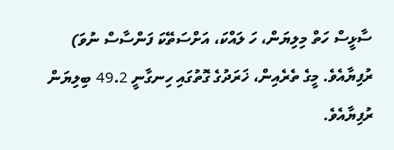ސާޅީސް ހަތް މިލިޔަން، ހަ ލައްކަ، އަށްސަތޭކަ ފަންސާސް ނުވަ) ރުފިޔާއެވެ. މީގެ ތެރެއިން، ޚަރަދުގެ ގޮތުގައި ހިނގާނީ 49.2 ބިލިޔަން ރުފިޔާއެވެ.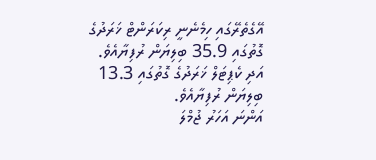އޭގެތެރޭގައި ހިމެނެނީ ރިކަރަންޓް ޚަރަދުގެ ގޮތުގައި 35.9 ބިލިޔަން ރުފިޔާއެވެ. އަދި ކެޕިޓަލް ޚަރަދުގެ ގޮތުގައި 13.3 ބިލިޔަން ރުފިޔާއެވެ.
އަންނަ އަހަރު ޖުމްލަ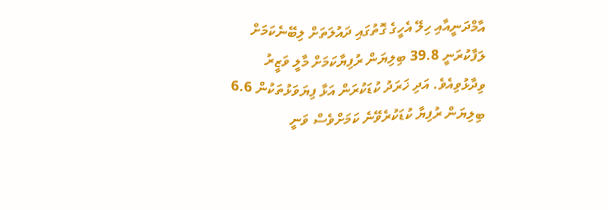އާމްދަނީއާއި ހިލޭ އެހީގެ ގޮތުގައި ދައުލަތަށް ލިބޭނެކަމަށް ލަފާކުރަނީ 39.8 ބިލިޔަން ރުފިޔާކަމަށް މާލީ ވަޒީރު ވިދާޅުވިއެވެ. އަދި ޚަރަދު ކުޑަކުރަން އަޅާ ފިޔަވަޅުތަކުން 6.6 ބިލިޔަން ރުފިޔާ ކުޑަކުރެވޭނެ ކަމަށްވެސް ވަނީ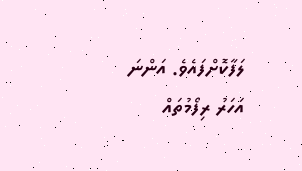ލަފާކޮށްފައެވެ. އަންނަ އަހަރު ރިފޯމުތައް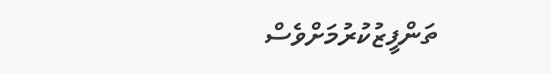ތަންފީޒުކުރުމަށްވެސް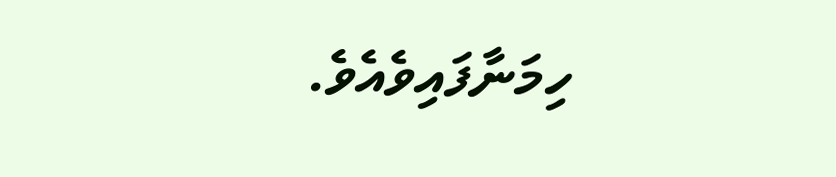ހިމަނާފައިވެއެވެ.